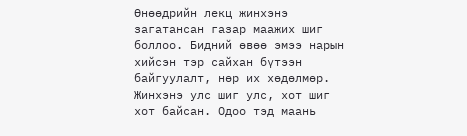Өнөөдрийн лекц жинхэнэ загатансан газар маажих шиг боллоо. Бидний өвөө эмээ нарын хийсэн тэр сайхан бүтээн байгуулалт, нөр их хөдөлмөр. Жинхэнэ улс шиг улс, хот шиг хот байсан. Одоо тэд маань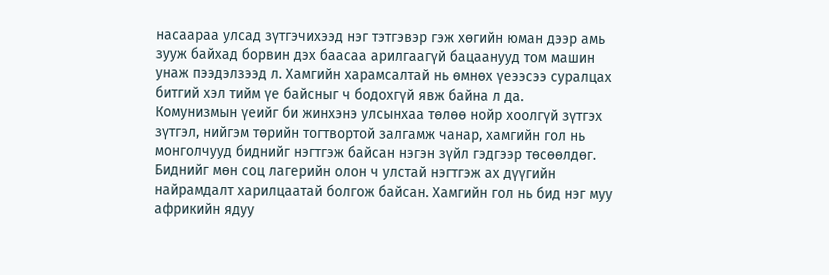насаараа улсад зүтгэчихээд нэг тэтгэвэр гэж хөгийн юман дээр амь зууж байхад борвин дэх баасаа арилгаагүй бацаанууд том машин унаж пээдэлзээд л. Хамгийн харамсалтай нь өмнөх үеээсээ суралцах битгий хэл тийм үе байсныг ч бодохгүй явж байна л да.
Комунизмын үеийг би жинхэнэ улсынхаа төлөө нойр хоолгүй зүтгэх зүтгэл, нийгэм төрийн тогтвортой залгамж чанар, хамгийн гол нь монголчууд биднийг нэгтгэж байсан нэгэн зүйл гэдгээр төсөөлдөг. Биднийг мөн соц лагерийн олон ч улстай нэгтгэж ах дүүгийн найрамдалт харилцаатай болгож байсан. Хамгийн гол нь бид нэг муу африкийн ядуу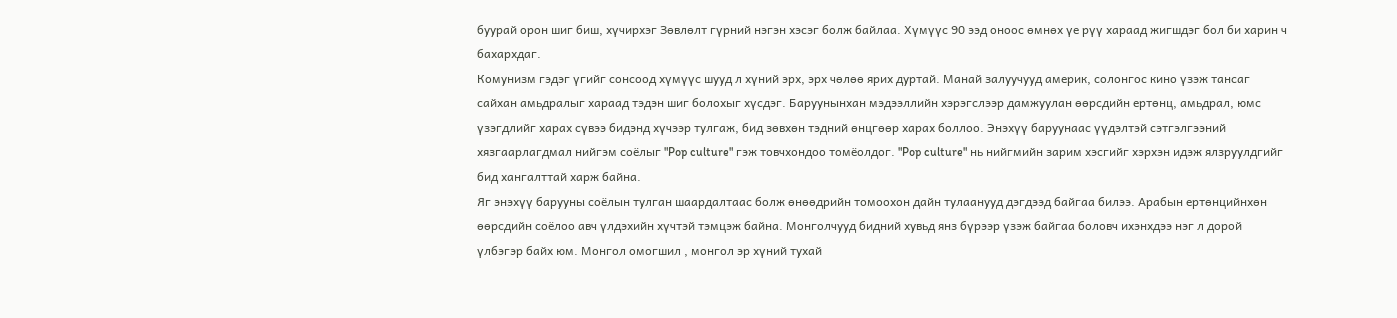буурай орон шиг биш, хүчирхэг Зөвлөлт гүрний нэгэн хэсэг болж байлаа. Хүмүүс 90 ээд оноос өмнөх үе рүү хараад жигшдэг бол би харин ч бахархдаг.
Комунизм гэдэг үгийг сонсоод хүмүүс шууд л хүний эрх, эрх чөлөө ярих дуртай. Манай залуучууд америк, солонгос кино үзэж тансаг сайхан амьдралыг хараад тэдэн шиг болохыг хүсдэг. Баруунынхан мэдээллийн хэрэгслээр дамжуулан өөрсдийн ертөнц, амьдрал, юмс үзэгдлийг харах сүвээ бидэнд хүчээр тулгаж, бид зөвхөн тэдний өнцгөөр харах боллоо. Энэхүү баруунаас үүдэлтэй сэтгэлгээний хязгаарлагдмал нийгэм соёлыг "Pop culture" гэж товчхондоо томёолдог. "Pop culture" нь нийгмийн зарим хэсгийг хэрхэн идэж ялзруулдгийг бид хангалттай харж байна.
Яг энэхүү барууны соёлын тулган шаардалтаас болж өнөөдрийн томоохон дайн тулаанууд дэгдээд байгаа билээ. Арабын ертөнцийнхөн өөрсдийн соёлоо авч үлдэхийн хүчтэй тэмцэж байна. Монголчууд бидний хувьд янз бүрээр үзэж байгаа боловч ихэнхдээ нэг л дорой үлбэгэр байх юм. Монгол омогшил , монгол эр хүний тухай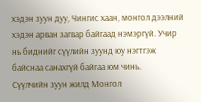хэдэн зуун дуу, Чингис хаан, монгол дээлний хэдэн арван загвар байгаад нэмэргүй. Учир нь биднийг сүүлийн зуунд юу нэгтгэж байснаа санахгүй байгаа юм чинь.
Сүүлчийн зуун жилд Монгол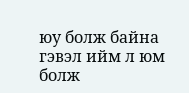юу болж байна гэвэл ийм л юм болж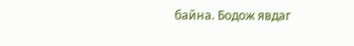байна. Бодож явдаг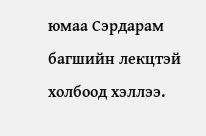юмаа Сэрдарам багшийн лекцтэй холбоод хэллээ.